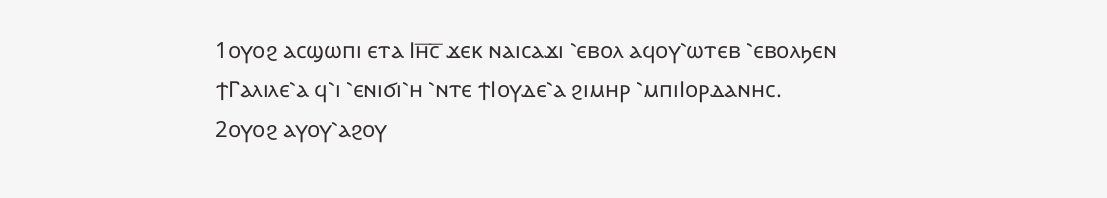1ⲟⲩⲟϩ ⲁⲥϣⲱⲡⲓ ⲉⲧⲁ Ⲓⲏ̅ⲥ̅ ϫⲉⲕ ⲛⲁⲓⲥⲁϫⲓ ⳿ⲉⲃⲟⲗ ⲁϥⲟⲩ⳿ⲱⲧⲉⲃ ⳿ⲉⲃⲟⲗϧⲉⲛ ϯⲄⲁⲗⲓⲗⲉ⳿ⲁ ϥ⳿ⲓ ⳿ⲉⲛⲓϭⲓ⳿ⲏ ⳿ⲛⲧⲉ ϯⲒⲟⲩⲇⲉ⳿ⲁ ϩⲓⲙⲏⲣ ⳿ⲙⲡⲓⲒⲟⲣⲇⲁⲛⲏⲥ.
2ⲟⲩⲟϩ ⲁⲩⲟⲩ⳿ⲁϩⲟⲩ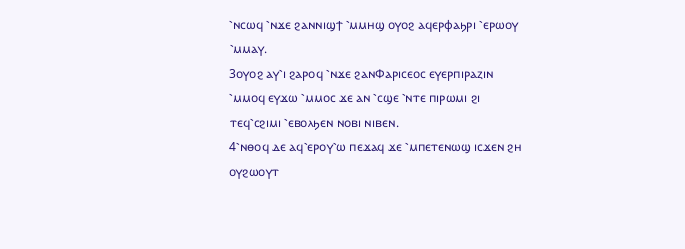⳿ⲛⲥⲱϥ ⳿ⲛϫⲉ ϩⲁⲛⲛⲓϣϯ ⳿ⲙⲙⲏϣ ⲟⲩⲟϩ ⲁϥⲉⲣⲫⲁϧⲣⲓ ⳿ⲉⲣⲱⲟⲩ ⳿ⲙⲙⲁⲩ.
3ⲟⲩⲟϩ ⲁⲩ⳿ⲓ ϩⲁⲣⲟϥ ⳿ⲛϫⲉ ϩⲁⲛⲪⲁⲣⲓⲥⲉⲟⲥ ⲉⲩⲉⲣⲡⲓⲣⲁⲍⲓⲛ ⳿ⲙⲙⲟϥ ⲉⲩϫⲱ ⳿ⲙⲙⲟⲥ ϫⲉ ⲁⲛ ⳿ⲥϣⲉ ⳿ⲛⲧⲉ ⲡⲓⲣⲱⲙⲓ ϩⲓ ⲧⲉϥ⳿ⲥϩⲓⲙⲓ ⳿ⲉⲃⲟⲗϧⲉⲛ ⲛⲟⲃⲓ ⲛⲓⲃⲉⲛ.
4⳿ⲛⲑⲟϥ ⲇⲉ ⲁϥ⳿ⲉⲣⲟⲩ⳿ⲱ ⲡⲉϫⲁϥ ϫⲉ ⳿ⲙⲡⲉⲧⲉⲛⲱϣ ⲓⲥϫⲉⲛ ϩⲏ ⲟⲩϩⲱⲟⲩⲧ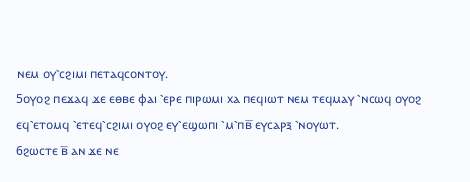ⲛⲉⲙ ⲟⲩ⳿ⲥϩⲓⲙⲓ ⲡⲉⲧⲁϥⲥⲟⲛⲧⲟⲩ.
5ⲟⲩⲟϩ ⲡⲉϫⲁϥ ϫⲉ ⲉⲑⲃⲉ ⲫⲁⲓ ⳿ⲉⲣⲉ ⲡⲓⲣⲱⲙⲓ ⲭⲁ ⲡⲉϥⲓⲱⲧ ⲛⲉⲙ ⲧⲉϥⲙⲁⲩ ⳿ⲛⲥⲱϥ ⲟⲩⲟϩ ⲉϥ⳿ⲉⲧⲟⲙϥ ⳿ⲉⲧⲉϥ⳿ⲥϩⲓⲙⲓ ⲟⲩⲟϩ ⲉⲩ⳿ⲉϣⲱⲡⲓ ⳿ⲙ⳿ⲡⲃ̅ ⲉⲩⲥⲁⲣⲝ ⳿ⲛⲟⲩⲱⲧ.
6ϩⲱⲥⲧⲉ ⲃ̅ ⲁⲛ ϫⲉ ⲛⲉ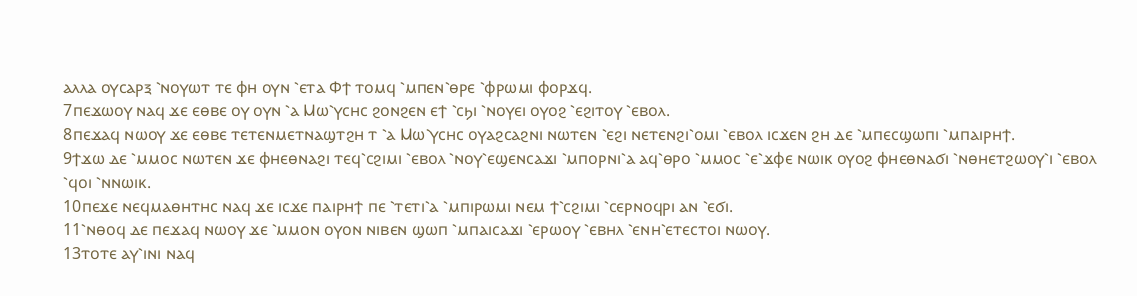ⲁⲗⲗⲁ ⲟⲩⲥⲁⲣⲝ ⳿ⲛⲟⲩⲱⲧ ⲧⲉ ⲫⲏ ⲟⲩⲛ ⳿ⲉⲧⲁ Ⲫϯ ⲧⲟⲙϥ ⳿ⲙⲡⲉⲛ⳿ⲑⲣⲉ ⳿ⲫⲣⲱⲙⲓ ⲫⲟⲣϫϥ.
7ⲡⲉϫⲱⲟⲩ ⲛⲁϥ ϫⲉ ⲉⲑⲃⲉ ⲟⲩ ⲟⲩⲛ ⳿ⲁ Ⲙⲱ⳿ⲩⲥⲏⲥ ϩⲟⲛϩⲉⲛ ⲉϯ ⳿ⲥϧⲓ ⳿ⲛⲟⲩⲉⲓ ⲟⲩⲟϩ ⳿ⲉϩⲓⲧⲟⲩ ⳿ⲉⲃⲟⲗ.
8ⲡⲉϫⲁϥ ⲛⲱⲟⲩ ϫⲉ ⲉⲑⲃⲉ ⲧⲉⲧⲉⲛⲙⲉⲧⲛⲁϣⲧϩⲏ ⲧ ⳿ⲁ Ⲙⲱ⳿ⲩⲥⲏⲥ ⲟⲩⲁϩⲥⲁϩⲛⲓ ⲛⲱⲧⲉⲛ ⳿ⲉϩⲓ ⲛⲉⲧⲉⲛϩⲓ⳿ⲟⲙⲓ ⳿ⲉⲃⲟⲗ ⲓⲥϫⲉⲛ ϩⲏ ⲇⲉ ⳿ⲙⲡⲉⲥϣⲱⲡⲓ ⳿ⲙⲡⲁⲓⲣⲏϯ.
9ϯϫⲱ ⲇⲉ ⳿ⲙⲙⲟⲥ ⲛⲱⲧⲉⲛ ϫⲉ ⲫⲏⲉⲑⲛⲁϩⲓ ⲧⲉϥ⳿ⲥϩⲓⲙⲓ ⳿ⲉⲃⲟⲗ ⳿ⲛⲟⲩ⳿ⲉϣⲉⲛⲥⲁϫⲓ ⳿ⲙⲡⲟⲣⲛⲓ⳿ⲁ ⲁϥ⳿ⲑⲣⲟ ⳿ⲙⲙⲟⲥ ⳿ⲉ⳿ϫⲫⲉ ⲛⲱⲓⲕ ⲟⲩⲟϩ ⲫⲏⲉⲑⲛⲁϭⲓ ⳿ⲛⲑⲏⲉⲧϩⲱⲟⲩ⳿ⲓ ⳿ⲉⲃⲟⲗ ⳿ϥⲟⲓ ⳿ⲛⲛⲱⲓⲕ.
10ⲡⲉϫⲉ ⲛⲉϥⲙⲁⲑⲏⲧⲏⲥ ⲛⲁϥ ϫⲉ ⲓⲥϫⲉ ⲡⲁⲓⲣⲏϯ ⲡⲉ ⳿ⲧⲉⲧⲓ⳿ⲁ ⳿ⲙⲡⲓⲣⲱⲙⲓ ⲛⲉⲙ ϯ⳿ⲥϩⲓⲙⲓ ⳿ⲥⲉⲣⲛⲟϥⲣⲓ ⲁⲛ ⳿ⲉϭⲓ.
11⳿ⲛⲑⲟϥ ⲇⲉ ⲡⲉϫⲁϥ ⲛⲱⲟⲩ ϫⲉ ⳿ⲙⲙⲟⲛ ⲟⲩⲟⲛ ⲛⲓⲃⲉⲛ ϣⲱⲡ ⳿ⲙⲡⲁⲓⲥⲁϫⲓ ⳿ⲉⲣⲱⲟⲩ ⳿ⲉⲃⲏⲗ ⳿ⲉⲛⲏ⳿ⲉⲧⲉⲥⲧⲟⲓ ⲛⲱⲟⲩ.
13ⲧⲟⲧⲉ ⲁⲩ⳿ⲓⲛⲓ ⲛⲁϥ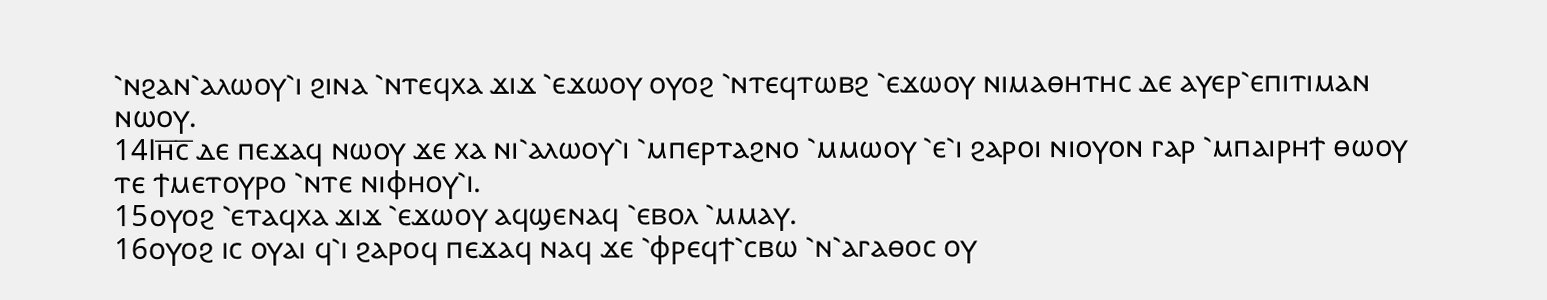⳿ⲛϩⲁⲛ⳿ⲁⲗⲱⲟⲩ⳿ⲓ ϩⲓⲛⲁ ⳿ⲛⲧⲉϥⲭⲁ ϫⲓϫ ⳿ⲉϫⲱⲟⲩ ⲟⲩⲟϩ ⳿ⲛⲧⲉϥⲧⲱⲃϩ ⳿ⲉϫⲱⲟⲩ ⲛⲓⲙⲁⲑⲏⲧⲏⲥ ⲇⲉ ⲁⲩⲉⲣ⳿ⲉⲡⲓⲧⲓⲙⲁⲛ ⲛⲱⲟⲩ.
14Ⲓⲏ̅ⲥ̅ ⲇⲉ ⲡⲉϫⲁϥ ⲛⲱⲟⲩ ϫⲉ ⲭⲁ ⲛⲓ⳿ⲁⲗⲱⲟⲩ⳿ⲓ ⳿ⲙⲡⲉⲣⲧⲁϩⲛⲟ ⳿ⲙⲙⲱⲟⲩ ⳿ⲉ⳿ⲓ ϩⲁⲣⲟⲓ ⲛⲓⲟⲩⲟⲛ ⲅⲁⲣ ⳿ⲙⲡⲁⲓⲣⲏϯ ⲑⲱⲟⲩ ⲧⲉ ϯⲙⲉⲧⲟⲩⲣⲟ ⳿ⲛⲧⲉ ⲛⲓⲫⲏⲟⲩ⳿ⲓ.
15ⲟⲩⲟϩ ⳿ⲉⲧⲁϥⲭⲁ ϫⲓϫ ⳿ⲉϫⲱⲟⲩ ⲁϥϣⲉⲛⲁϥ ⳿ⲉⲃⲟⲗ ⳿ⲙⲙⲁⲩ.
16ⲟⲩⲟϩ ⲓⲥ ⲟⲩⲁⲓ ϥ⳿ⲓ ϩⲁⲣⲟϥ ⲡⲉϫⲁϥ ⲛⲁϥ ϫⲉ ⳿ⲫⲣⲉϥϯ⳿ⲥⲃⲱ ⳿ⲛ⳿ⲁⲅⲁⲑⲟⲥ ⲟⲩ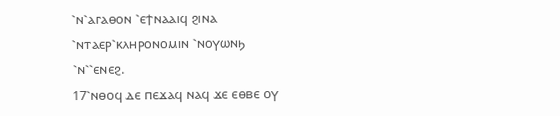⳿ⲛ⳿ⲁⲅⲁⲑⲟⲛ ⳿ⲉϯⲛⲁⲁⲓϥ ϩⲓⲛⲁ ⳿ⲛⲧⲁⲉⲣ⳿ⲕⲗⲏⲣⲟⲛⲟⲙⲓⲛ ⳿ⲛⲟⲩⲱⲛϧ ⳿ⲛ⳿⳿ⲉⲛⲉϩ.
17⳿ⲛⲑⲟϥ ⲇⲉ ⲡⲉϫⲁϥ ⲛⲁϥ ϫⲉ ⲉⲑⲃⲉ ⲟⲩ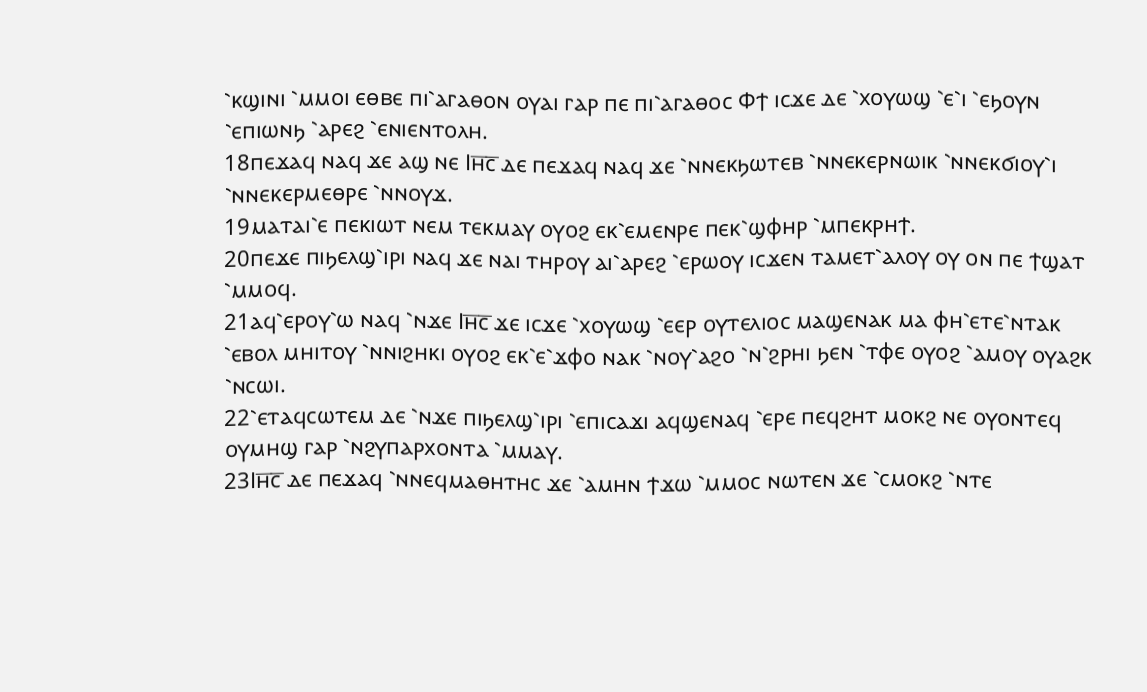⳿ⲕϣⲓⲛⲓ ⳿ⲙⲙⲟⲓ ⲉⲑⲃⲉ ⲡⲓ⳿ⲁⲅⲁⲑⲟⲛ ⲟⲩⲁⲓ ⲅⲁⲣ ⲡⲉ ⲡⲓ⳿ⲁⲅⲁⲑⲟⲥ Ⲫϯ ⲓⲥϫⲉ ⲇⲉ ⳿ⲭⲟⲩⲱϣ ⳿ⲉ⳿ⲓ ⳿ⲉϧⲟⲩⲛ ⳿ⲉⲡⲓⲱⲛϧ ⳿ⲁⲣⲉϩ ⳿ⲉⲛⲓⲉⲛⲧⲟⲗⲏ.
18ⲡⲉϫⲁϥ ⲛⲁϥ ϫⲉ ⲁϣ ⲛⲉ Ⲓⲏ̅ⲥ̅ ⲇⲉ ⲡⲉϫⲁϥ ⲛⲁϥ ϫⲉ ⳿ⲛⲛⲉⲕϧⲱⲧⲉⲃ ⳿ⲛⲛⲉⲕⲉⲣⲛⲱⲓⲕ ⳿ⲛⲛⲉⲕϭⲓⲟⲩ⳿ⲓ ⳿ⲛⲛⲉⲕⲉⲣⲙⲉⲑⲣⲉ ⳿ⲛⲛⲟⲩϫ.
19ⲙⲁⲧⲁⲓ⳿ⲉ ⲡⲉⲕⲓⲱⲧ ⲛⲉⲙ ⲧⲉⲕⲙⲁⲩ ⲟⲩⲟϩ ⲉⲕ⳿ⲉⲙⲉⲛⲣⲉ ⲡⲉⲕ⳿ϣⲫⲏⲣ ⳿ⲙⲡⲉⲕⲣⲏϯ.
20ⲡⲉϫⲉ ⲡⲓϧⲉⲗϣ⳿ⲓⲣⲓ ⲛⲁϥ ϫⲉ ⲛⲁⲓ ⲧⲏⲣⲟⲩ ⲁⲓ⳿ⲁⲣⲉϩ ⳿ⲉⲣⲱⲟⲩ ⲓⲥϫⲉⲛ ⲧⲁⲙⲉⲧ⳿ⲁⲗⲟⲩ ⲟⲩ ⲟⲛ ⲡⲉ ϯϣⲁⲧ ⳿ⲙⲙⲟϥ.
21ⲁϥ⳿ⲉⲣⲟⲩ⳿ⲱ ⲛⲁϥ ⳿ⲛϫⲉ Ⲓⲏ̅ⲥ̅ ϫⲉ ⲓⲥϫⲉ ⳿ⲭⲟⲩⲱϣ ⳿ⲉⲉⲣ ⲟⲩⲧⲉⲗⲓⲟⲥ ⲙⲁϣⲉⲛⲁⲕ ⲙⲁ ⲫⲏ⳿ⲉⲧⲉ⳿ⲛⲧⲁⲕ ⳿ⲉⲃⲟⲗ ⲙⲏⲓⲧⲟⲩ ⳿ⲛⲛⲓϩⲏⲕⲓ ⲟⲩⲟϩ ⲉⲕ⳿ⲉ⳿ϫⲫⲟ ⲛⲁⲕ ⳿ⲛⲟⲩ⳿ⲁϩⲟ ⳿ⲛ⳿ϩⲣⲏⲓ ϧⲉⲛ ⳿ⲧⲫⲉ ⲟⲩⲟϩ ⳿ⲁⲙⲟⲩ ⲟⲩⲁϩⲕ ⳿ⲛⲥⲱⲓ.
22⳿ⲉⲧⲁϥⲥⲱⲧⲉⲙ ⲇⲉ ⳿ⲛϫⲉ ⲡⲓϧⲉⲗϣ⳿ⲓⲣⲓ ⳿ⲉⲡⲓⲥⲁϫⲓ ⲁϥϣⲉⲛⲁϥ ⳿ⲉⲣⲉ ⲡⲉϥϩⲏⲧ ⲙⲟⲕϩ ⲛⲉ ⲟⲩⲟⲛⲧⲉϥ ⲟⲩⲙⲏϣ ⲅⲁⲣ ⳿ⲛϩⲩⲡⲁⲣⲭⲟⲛⲧⲁ ⳿ⲙⲙⲁⲩ.
23Ⲓⲏ̅ⲥ̅ ⲇⲉ ⲡⲉϫⲁϥ ⳿ⲛⲛⲉϥⲙⲁⲑⲏⲧⲏⲥ ϫⲉ ⳿ⲁⲙⲏⲛ ϯϫⲱ ⳿ⲙⲙⲟⲥ ⲛⲱⲧⲉⲛ ϫⲉ ⳿ⲥⲙⲟⲕϩ ⳿ⲛⲧⲉ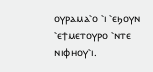ⲟⲩⲣⲁⲙⲁ⳿ⲟ ⳿ⲓ ⳿ⲉϧⲟⲩⲛ ⳿ⲉϯⲙⲉⲧⲟⲩⲣⲟ ⳿ⲛⲧⲉ ⲛⲓⲫⲏⲟⲩ⳿ⲓ.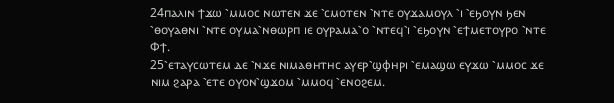24ⲡⲁⲗⲓⲛ ϯϫⲱ ⳿ⲙⲙⲟⲥ ⲛⲱⲧⲉⲛ ϫⲉ ⳿ⲥⲙⲟⲧⲉⲛ ⳿ⲛⲧⲉ ⲟⲩϫⲁⲙⲟⲩⲗ ⳿ⲓ ⳿ⲉϧⲟⲩⲛ ϧⲉⲛ ⳿ⲑⲟⲩⲁⲑⲛⲓ ⳿ⲛⲧⲉ ⲟⲩⲙⲁ⳿ⲛⲑⲱⲣⲡ ⲓⲉ ⲟⲩⲣⲁⲙⲁ⳿ⲟ ⳿ⲛⲧⲉϥ⳿ⲓ ⳿ⲉϧⲟⲩⲛ ⳿ⲉϯⲙⲉⲧⲟⲩⲣⲟ ⳿ⲛⲧⲉ Ⲫϯ.
25⳿ⲉⲧⲁⲩⲥⲱⲧⲉⲙ ⲇⲉ ⳿ⲛϫⲉ ⲛⲓⲙⲁⲑⲏⲧⲏⲥ ⲁⲩⲉⲣ⳿ϣⲫⲏⲣⲓ ⳿ⲉⲙⲁϣⲱ ⲉⲩϫⲱ ⳿ⲙⲙⲟⲥ ϫⲉ ⲛⲓⲙ ϩⲁⲣⲁ ⳿ⲉⲧⲉ ⲟⲩⲟⲛ⳿ϣϫⲟⲙ ⳿ⲙⲙⲟϥ ⳿ⲉⲛⲟϩⲉⲙ.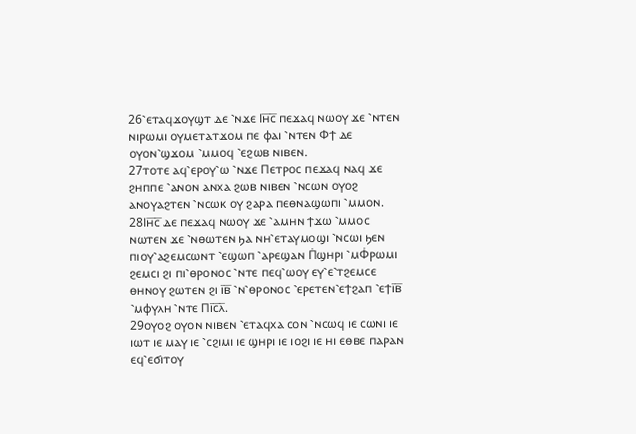26⳿ⲉⲧⲁϥϫⲟⲩϣⲧ ⲇⲉ ⳿ⲛϫⲉ Ⲓⲏ̅ⲥ̅ ⲡⲉϫⲁϥ ⲛⲱⲟⲩ ϫⲉ ⳿ⲛⲧⲉⲛ ⲛⲓⲣⲱⲙⲓ ⲟⲩⲙⲉⲧⲁⲧϫⲟⲙ ⲡⲉ ⲫⲁⲓ ⳿ⲛⲧⲉⲛ Ⲫϯ ⲇⲉ ⲟⲩⲟⲛ⳿ϣϫⲟⲙ ⳿ⲙⲙⲟϥ ⳿ⲉϩⲱⲃ ⲛⲓⲃⲉⲛ.
27ⲧⲟⲧⲉ ⲁϥ⳿ⲉⲣⲟⲩ⳿ⲱ ⳿ⲛϫⲉ Ⲡⲉⲧⲣⲟⲥ ⲡⲉϫⲁϥ ⲛⲁϥ ϫⲉ ϩⲏⲡⲡⲉ ⳿ⲁⲛⲟⲛ ⲁⲛⲭⲁ ϩⲱⲃ ⲛⲓⲃⲉⲛ ⳿ⲛⲥⲱⲛ ⲟⲩⲟϩ ⲁⲛⲟⲩⲁϩⲧⲉⲛ ⳿ⲛⲥⲱⲕ ⲟⲩ ϩⲁⲣⲁ ⲡⲉⲑⲛⲁϣⲱⲡⲓ ⳿ⲙⲙⲟⲛ.
28Ⲓⲏ̅ⲥ̅ ⲇⲉ ⲡⲉϫⲁϥ ⲛⲱⲟⲩ ϫⲉ ⳿ⲁⲙⲏⲛ ϯϫⲱ ⳿ⲙⲙⲟⲥ ⲛⲱⲧⲉⲛ ϫⲉ ⳿ⲛⲑⲱⲧⲉⲛ ϧⲁ ⲛⲏ⳿ⲉⲧⲁⲩⲙⲟϣⲓ ⳿ⲛⲥⲱⲓ ϧⲉⲛ ⲡⲓⲟⲩ⳿ⲁϩⲉⲙⲥⲱⲛⲧ ⳿ⲉϣⲱⲡ ⳿ⲁⲣⲉϣⲁⲛ Ⲡ̇ϣⲏⲣⲓ ⳿ⲙⲪ̇ⲣⲱⲙⲓ ϩⲉⲙⲥⲓ ϩⲓ ⲡⲓ⳿ⲑⲣⲟⲛⲟⲥ ⳿ⲛⲧⲉ ⲡⲉϥ⳿ⲱⲟⲩ ⲉⲩ⳿ⲉ⳿ⲧϩⲉⲙⲥⲉ ⲑⲏⲛⲟⲩ ϩⲱⲧⲉⲛ ϩⲓ ⲓ̅ⲃ̅ ⳿ⲛ⳿ⲑⲣⲟⲛⲟⲥ ⳿ⲉⲣⲉⲧⲉⲛ⳿ⲉϯϩⲁⲡ ⳿ⲉϯⲓ̅ⲃ̅ ⳿ⲙⲫⲩⲗⲏ ⳿ⲛⲧⲉ Ⲡⲓ̅ⲥ̅ⲗ̅.
29ⲟⲩⲟϩ ⲟⲩⲟⲛ ⲛⲓⲃⲉⲛ ⳿ⲉⲧⲁϥⲭⲁ ⲥⲟⲛ ⳿ⲛⲥⲱϥ ⲓⲉ ⲥⲱⲛⲓ ⲓⲉ ⲓⲱⲧ ⲓⲉ ⲙⲁⲩ ⲓⲉ ⳿ⲥϩⲓⲙⲓ ⲓⲉ ϣⲏⲣⲓ ⲓⲉ ⲓⲟϩⲓ ⲓⲉ ⲏⲓ ⲉⲑⲃⲉ ⲡⲁⲣⲁⲛ ⲉϥ⳿ⲉϭⲓⲧⲟⲩ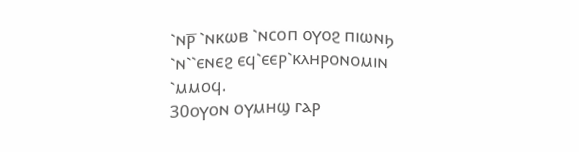⳿ⲛⲣ̅ ⳿ⲛⲕⲱⲃ ⳿ⲛⲥⲟⲡ ⲟⲩⲟϩ ⲡⲓⲱⲛϧ ⳿ⲛ⳿⳿ⲉⲛⲉϩ ⲉϥ⳿ⲉⲉⲣ⳿ⲕⲗⲏⲣⲟⲛⲟⲙⲓⲛ ⳿ⲙⲙⲟϥ.
30ⲟⲩⲟⲛ ⲟⲩⲙⲏϣ ⲅⲁⲣ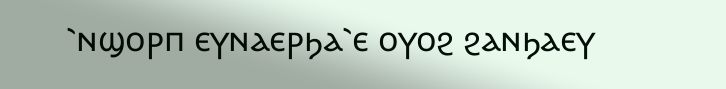⳿ⲛϣⲟⲣⲡ ⲉⲩⲛⲁⲉⲣϧⲁ⳿ⲉ ⲟⲩⲟϩ ϩⲁⲛϧⲁⲉⲩ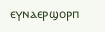ⲉⲩⲛⲁⲉⲣϣⲟⲣⲡ